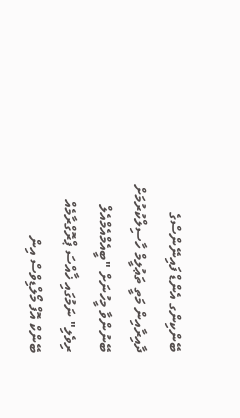ބޭންކިންގ އެންޑް ފައިނޭންސްގެ ދާއިރާއިން މަތީ ތަޢުލީމް ހާސިލްކުރުމަށް ބޭނުންވާ މީހުނަށް "ބީއެމްއެމްއެލް ރިވެލި" ނަމުގައި ޚާއްސަ ޕްރޮގްރާމެއް ބޭންކް އޮފް މޯލްޑިވްސް އިން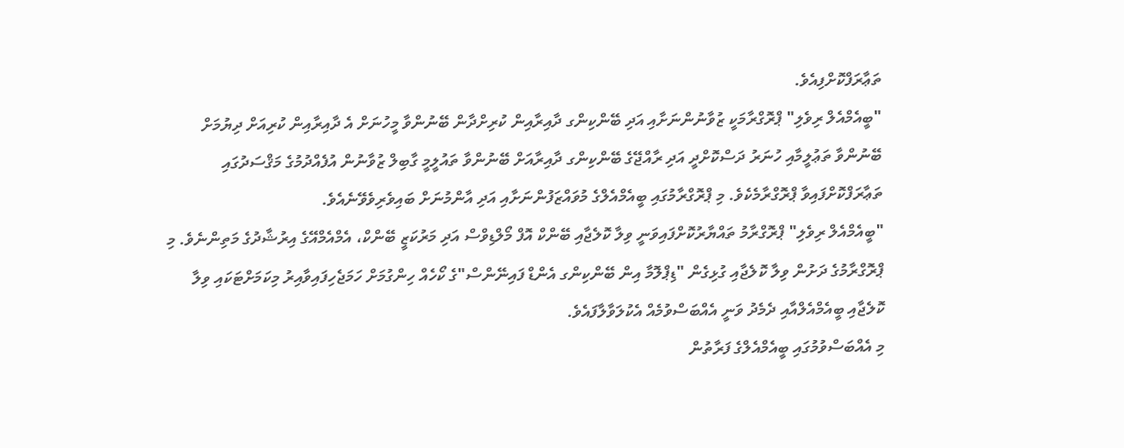ތަޢާރަފްކޮށްފިއެވެ.
"ބީއެމްއެލް ރިވެލި" ޕްރޮގްރާމަކީ ޒުވާނުންނަށާއި އަދި ބޭންކިންގ ދާއިރާއިން ކުރިށްދާން ބޭނުންވާ މީހުނަށް އެ ދާއިރާއިން ކުރިއަށް ދިޔުމަށް ބޭނުންވާ ތަޢުލީމާއި ހުނަރު ދަސްކޮށްދީ އަދި ރާއްޖޭގެ ބޭންކިންގ ދާއިރާއަށް ބޭނުންވާ ތައުލީމީ ގާބިލް ޒުވާނުން އުފެއްދުމުގެ މަޤްސަދުގައި ތަޢާރަފްކޮށްފައިވާ ޕްރޮގްރާމެކެވެ. މި ޕްރޮގްރާމުގައި ބީއެމްއެލްގެ މުވައްޒަފުންނަށާއި އަދި އާންމުނަށް ބައިވެރިވެވޭނެއެވެ.
"ބީއެމްއެލް ރިވެލި" ޕްރޮގްރާމު ތައްޔާރުކޮށްފައިވަނީ ވިލާ ކޮލެޖާއި ބޭންކް އޮފް މޯލްޑިވްސް އަދި މަރުކަޒީ ބޭންކް، އެމްއެމްއޭގެ އިރުޝާދުގެ މަތިންނެވެ. މި ޕްރޮގްރާމުގެ ދަށުން ވިލާ ކޮލެޖާއި ގުޅިގެން "ޑިޕްލޮމާ އިން ބޭންކިންގ އެންޑް ފައިނޭންސް"ގެ ކޯހެއް ހިންގުމަށް ހަމަޖެހިފައިވާއިރު މިކަމަށްޓަކައި ވިލާ ކޮލެޖާއި ބީއެމްއެލްއާއި ދެމެދު ވަނީ އެއްބަސްވުމެއް އެކުލަވާލާފައެވެ.
މި އެއްބަސްވުމުގައި ބީއެމްއެލްގެ ފަރާތުން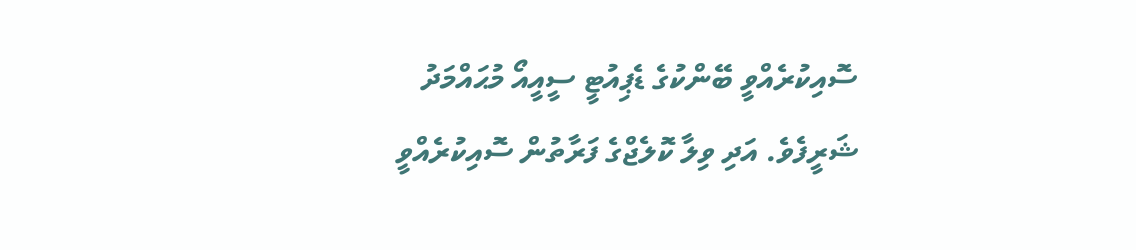ސޮއިކުރެއްވީ ބޭންކުގެ ޑެޕިއުޓީ ސީއީއޯ މުޙައްމަދު ޝަރީފެވެ. އަދި ވިލާ ކޮލެޖްގެ ފަރާތުން ސޮއިކުރެއްވީ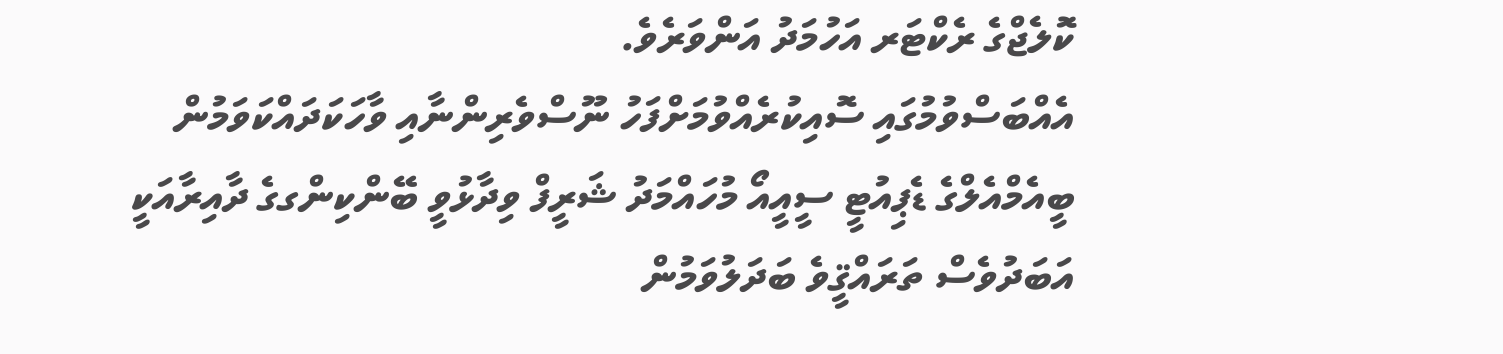ކޮލެޖްގެ ރެކްޓަރ އަހުމަދު އަންވަރެވެ.
އެއްބަސްވުމުގައި ސޮއިކުރެއްވުމަށްފަހު ނޫސްވެރިންނާއި ވާހަކަދައްކަވަމުން ބީއެމްއެލްގެ ޑެޕިއުޓީ ސީއީއޯ މުހައްމަދު ޝަރީފް ވިދާޅުވީ ބޭންކިންގގެ ދާއިރާއަކީ އަބަދުވެސް ތަރައްޤީވެ ބަދަލުވަމުން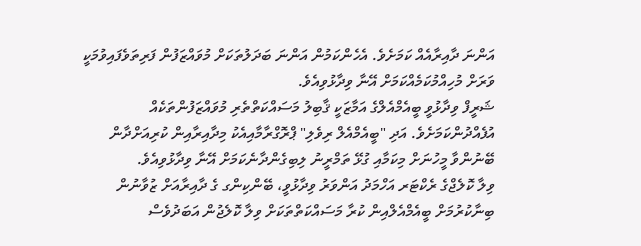އަންނަ ދާއިރާއެއް ކަމަށެވެ. އެހެންކަމުން އަންނަ ބަދަލުތަކަށް މުވައްޒަފުން ފަރިތަވެފައިވުމަކީ ވަރަށް މުހިއްމުކަމެއްކަމަށް އޭނާ ވިދާޅުވިއެވެ.
ޝަރީފް ވިދާޅުވީ ބީއެމްއެލްގެ އަމާޒަކީ ޤާބިލު މަސައްކަތްތެރި މުވައްޒަފުންތަކެއް އުފެއްދުންކަމަށެވެ. އަދި "ބީއެމްއެލް ރިވެލި" ޕްރޮގްރާމާއިއެކު މިދާއިރާއިން ކުރިއަށްދާން ބޭނުންވާ މީހުނަށް މިކަމާއި ގުޅޭ ތަމްރީނު ލިބިގެންދާނެކަމަށް އޭނާ ވިދާޅުވިއެވެ.
ވިލާ ކޮލެޖްގެ ރެކްޓަރ އަހްމަދު އަންވަރު ވިދާޅުވީ، ބޭންކިންގ ގެ ދާއިރާއަށް ޒުވާނުން ބިނާކުރުމަށް ބީއެމްއެލްއިން ކުރާ މަސައްކަތްތަކަށް ވިލާ ކޮލެޖުން އަބަދުވެސް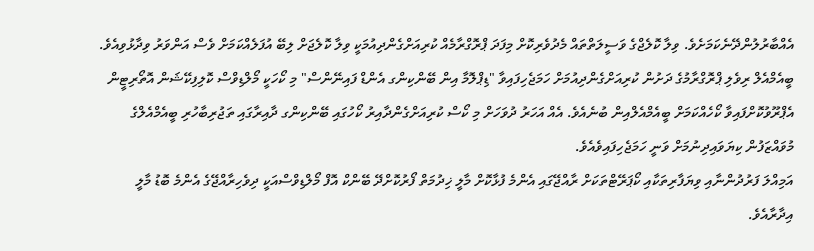އެއްބާރުލުންދޭނެކަމަށެވެ. ވިލާ ކޮލެޖްގެ ވަސީލަތްތައް މެދުވެރިކޮށް މިފަދަ ޕްރޮގްރާމެއް ކުރިއަށްގެންދިއުމަކީ ވިލާ ކޮލެޖަށް ލިބޭ އުފަލެއްކަމަށް ވެސް އަންވަރު ވިދާޅުވިއެވެ.
ބީއެމްއެލް ރިވެލި ޕްރޮގްރާމުގެ ދަށުން ކުރިއަށްގެންދިއުމަށް ހަމަޖެހިފައިވާ "ޑިޕްލޮމާ އިން ބޭންކިންގ އެންޑް ފައިނޭންސް" މި ކޯހަކީ މޯލްޑިވްސް ކޮލިފިކޭޝަން އޮތޯރިޓީން އެޕްރޫވުކޮށްފައިވާ ކޯހެއްކަމަށް ބީއެމްއެލްއިން ބުނެއެވެ. އެއް އަހަރު ދުވަހަށް މި ކޯސް ކުރިއަށްގެންދާއިރު ކޯހުގައި ބޭންކިންގ ދާއިރާގައި ތަޖުރިބާހުރި ބީއެމްއެލްގެ މުވައްޒަފުން ކިޔަވައިދިނުމަށް ވަނީ ހަމަޖެހިފައިވެއެވެ.
އަމިއްލަ ފަރުދުންނާއި ވިޔަފާރިތަކާއި ކޯޕަރޭޓްތަކަށް ރާއްޖޭގައި އެންމެ ފުޅާކޮށް މާލީ ޚިދުމަތް ފޯރުކޮށްދޭ ބޭންކް އޮފް މޯލްޑިވްސްއަކީ ދިވެހިރާއްޖޭގެ އެންމެ ބޮޑު މާލީ އިދާރާއެވެ.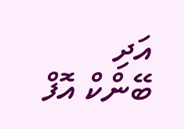އަދި ބޭންކް އޮފް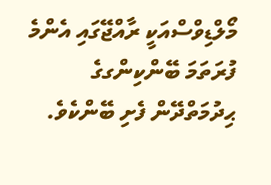މޯލްޑިވްސްއަކީ ރާއްޖޭގައި އެންމެ ފުރަތަމަ ބޭންކިންގގެ ޙިދުމަތްދޭން ފެށި ބޭންކެވެ.